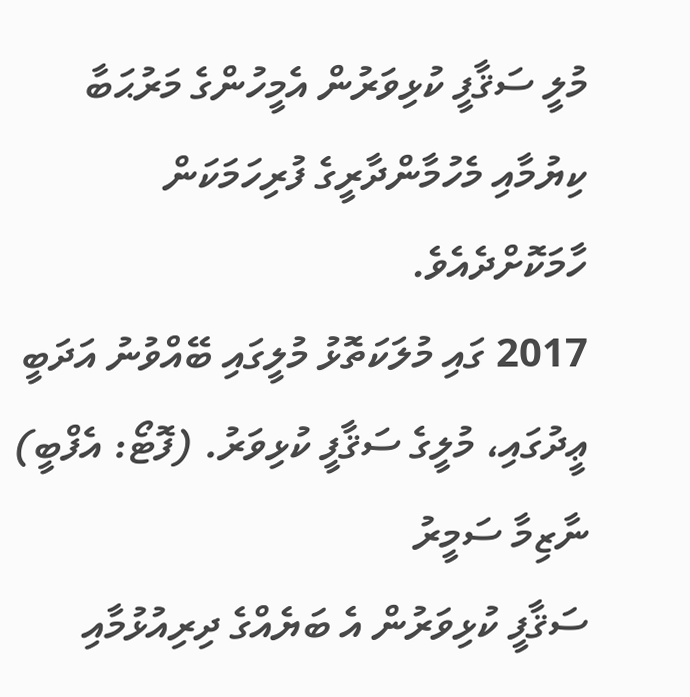މުލީ ސަޤާފީ ކުޅިވަރުން އެމީހުންގެ މަރުޙަބާ ކިޔުމާއި މެހުމާންދާރީގެ ފުރިހަމަކަން ހާމަކޮށްދެއެވެ.
2017 ގައި މުލަކަތޮޅު މުލީގައި ބޭއްވުނު އަދަބީ ޢީދުގައި، މުލީގެ ސަޤާފީ ކުޅިވަރު. (ފޮޓޯ: އެފްބީ)
ނާޒިމާ ސަމީރު
ސަޤާފީ ކުޅިވަރުން އެ ބަޔެއްގެ ދިރިއުޅުމާއި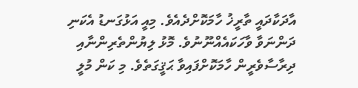އާދަކާދައީ ތާރީޚު ހާމަކޮށްދެއެވެ. މިއީ އަޅުގަނޑު އެކަނި ދަންނަވާ ވާހަކައެއްނޫނުވެ. މޮޅު ލިޔުންތެރިންނާއި ދިރާސާވެރީން ހާމަކޮށްފައިވާ ޙަޤީގަތެވެ. މި ކަން މުލީ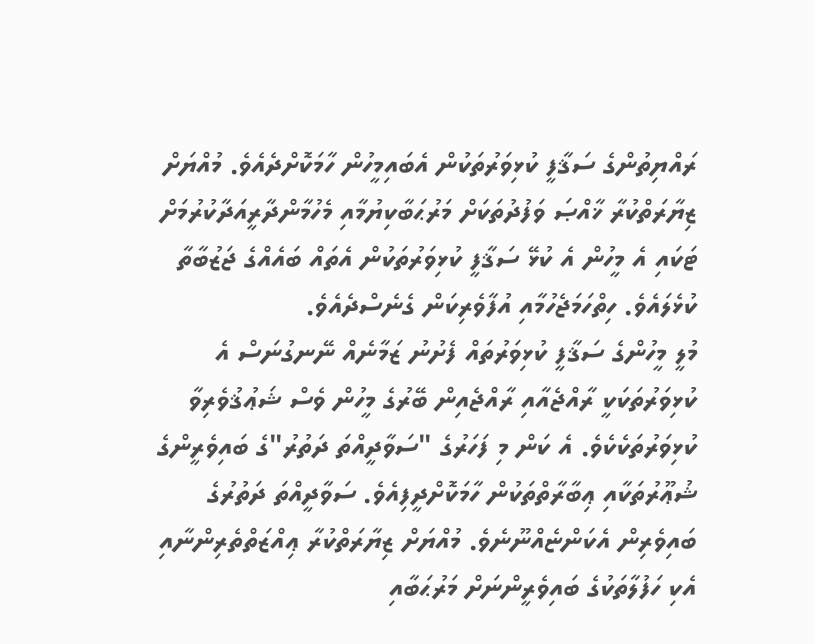ރައްޔިތުންގެ ސަޤާފީ ކުޅިވަރުތަކުން އެބައިމީހުން ހާމަކޮށްދެއެވެ. މުއްޔަށް ޒިޔާރަތްކުރާ ޚާއްޞަ ވަފުދުތަކަށް މަރުޙަބާކިޔުމާއި މެހުމާންދާރީއަދާކުރުމަށް ޓަކައި އެ މީހުން އެ ކުޅޭ ސަޤާފީ ކުޅިވަރުތަކުން އެތައް ބައެއްގެ ޖަޒުބާތާ ކުޅެލައެވެ. ހިތްހަމަޖެހުމާއި އުފާވެރިކަން ގެނެސްދެއެވެ.
މުލީ މީހުންގެ ސަޤާފީ ކުޅިވަރުތައް ފެށުނު ޒަމާނެއް ނޭނގުނަސް އެ ކުޅިވަރުތަކަކީ ރާއްޖެއާއި ރާއްޖެއިން ބޭރުގެ މީހުން ވެސް ޝަޢުޤުވެރިވާ ކުޅިވަރުތަކެކެވެ. އެ ކަން މި ފަހަރުގެ "ސަވާދީއްތަ ދަތުރު"ގެ ބައިވެރީންގެ ޝުޢޫރުތަކާއި ޢިބާރާތްތަކުން ހާމަކޮށްދީފިއެވެ. ސަވާދީއްތަ ދަތުރުގެ ބައިވެރިން އެކަންޏެއްނޫނެވެ. މުއްޔަށް ޒިޔާރަތްކުރާ ޢިއްޒަތްތެރިންނާއި އެކި ހަފުލާތަކުގެ ބައިވެރީންނަށް މަރުޙަބާއި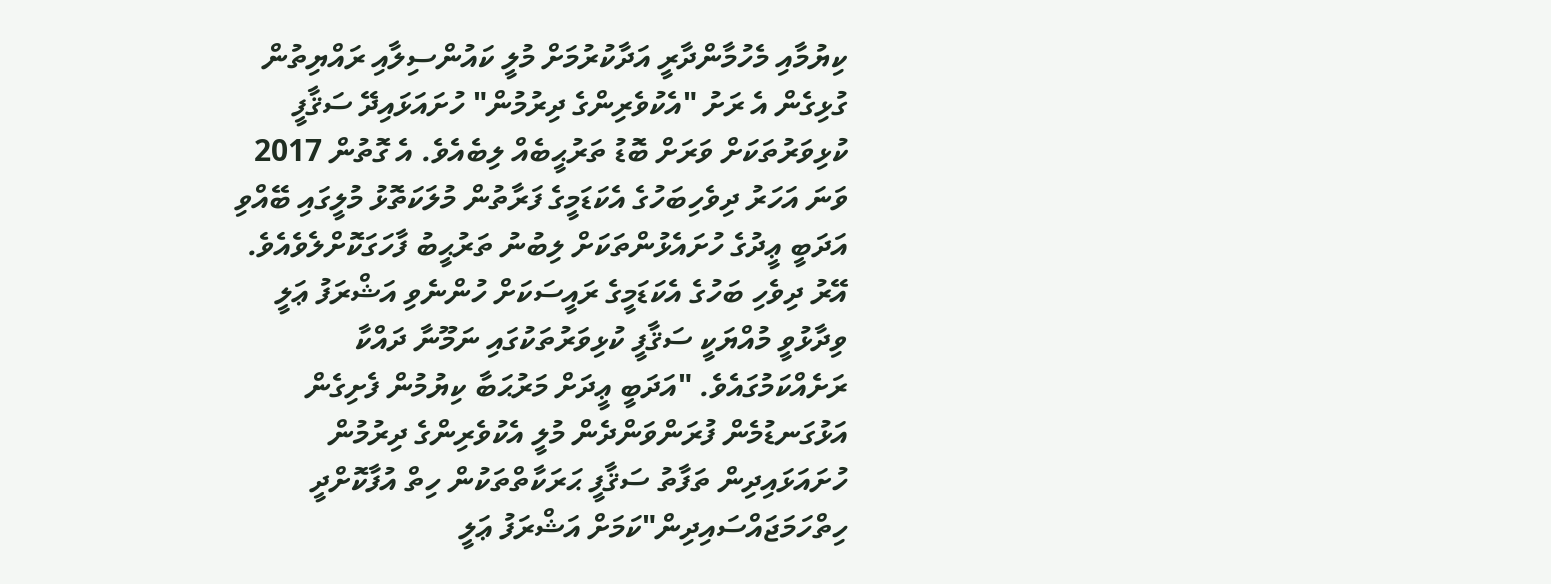ކިޔުމާއި މެހުމާންދާރީ އަދާކުރުމަށް މުލީ ކައުންސިލާއި ރައްޔިތުން ގުޅިގެން އެ ރަށު "އެކުވެރިންގެ ދިރުމުން" ހުށައަޅައިދޭ ސަޤާފީ ކުޅިވަރުތަކަށް ވަރަށް ބޮޑު ތަރުޙީބެއް ލިބެއެވެ. އެ ގޮތުން 2017 ވަނަ އަހަރު ދިވެހިބަހުގެ އެކަޑަމީގެ ފަރާތުން މުލަކަތޮޅު މުލީގައި ބޭއްވި އަދަބީ ޢީދުގެ ހުށައެޅުންތަކަށް ލިބުނު ތަރުޙީބު ފާހަގަކޮށްލެވެއެވެ. އޭރު ދިވެހި ބަހުގެ އެކަޑަމީގެ ރައީސަކަށް ހުންނެވި އަޝްރަފު ޢަލީ ވިދާޅުވީ މުއްޔަކީ ސަޤާފީ ކުޅިވަރުތަކުގައި ނަމޫނާ ދައްކާ ރަށެއްކަމުގައެވެ. "އަދަބީ ޢީދަށް މަރުޙަބާ ކިޔުމުން ފެށިގެން އަޅުގަނޑުމެން ފުރަންވަންދެން މުލީ އެކުވެރިންގެ ދިރުމުން ހުށައަޅައިދިން ތަފާތު ސަޤާފީ ޙަރަކާތްތަކުން ހިތް އުފާކޮށްދީ ހިތްހަމަޖައްސައިދިން"ކަމަށް އަޝްރަފު ޢަލީ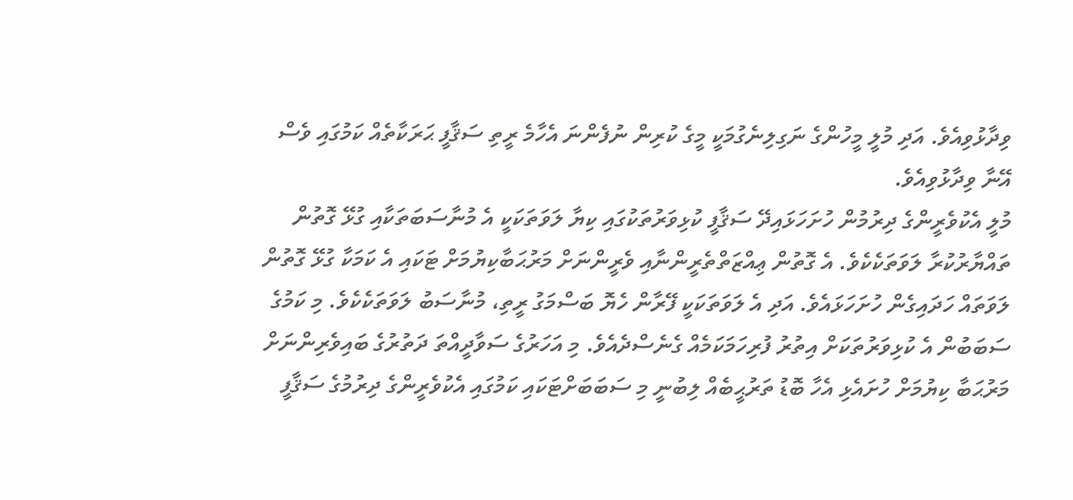ވިދާޅުވިއެވެ. އަދި މުލީ މީހުންގެ ނަގިލިނެގުމަކީ މީގެ ކުރިން ނުފެންނަ އެހާމެ ރީތި ސަޤާފީ ޙަރަކާތެއް ކަމުގައި ވެސް އޭނާ ވިދާޅުވިއެވެ.
މުލީ އެކުވެރީންގެ ދިރުމުން ހުށަހަޅައިދޭ ސަޤާފީ ކުޅިވަރުތަކުގައި ކިޔާ ލަވަތަކަކީ އެ މުނާސަބަތަކާއި ގުޅޭ ގޮތުން ތައްޔާރުކުރާ ލަވަތަކެކެވެ. އެ ގޮތުން ޢިއްޒަތްތެރީންނާއި ވެރީންނަށް މަރުޙަބާކިޔުމަށް ޓަކައި އެ ކަމަކާ ގުޅޭ ގޮތުން ލަވަތައް ހަދައިގެން ހުށަހަޅައެވެ. އަދި އެ ލަވަތަކަކީ ފޭރާން ހެޔޮ ބަސްމަގު ރީތި، މުނާސަބު ލަވަތަކެކެވެ. މި ކަމުގެ ސަބަބުން އެ ކުޅިވަރުތަކަށް އިތުރު ފުރިހަމަކަމެއް ގެނެސްދެއެވެ. މި އަހަރުގެ ސަވާދީއްތަ ދަތުރުގެ ބައިވެރިންނަށް މަރުޙަބާ ކިޔުމަށް ހުށައެޅި އެހާ ބޮޑު ތަރުޙީބެއް ލިބުނީ މި ސަބަބަށްޓަކައި ކަމުގައި އެކުވެރީންގެ ދިރުމުގެ ސަޤާފީ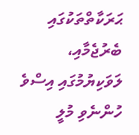ޙަރަކާތްތަކުގައި ބެރުޖެމާއި، ލަވަކިޔުމުގައި އިސްވެ ހުންނެވި މުލީ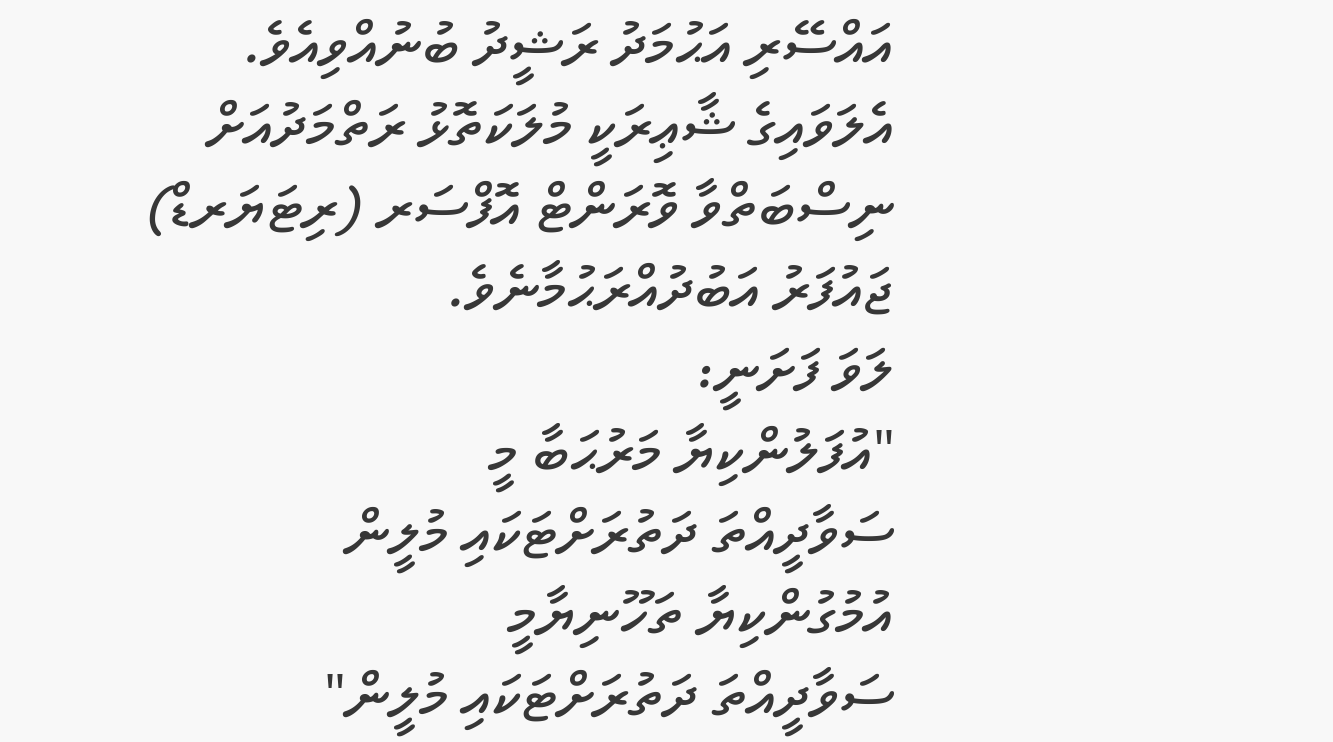އައްސޭރި އަޙުމަދު ރަޝީދު ބުނުއްވިއެވެ. އެލަވައިގެ ޝާޢިރަކީ މުލަކަތޮޅު ރަތްމަދުއަށް ނިސްބަތްވާ ވޮރަންޓް އޮފްސަރ (ރިޓަޔަރޑް) ޖައުފަރު އަބުދުއްރަޙުމާނެވެ.
ލަވަ ފަށަނީ:
"އުފަލުންކިޔާ މަރުޙަބާ މީ
ސަވާދީއްތަ ދަތުރަށްޓަކައި މުލީން
އުމުގުންކިޔާ ތަހޫނިޔާމީ
ސަވާދީއްތަ ދަތުރަށްޓަކައި މުލީން"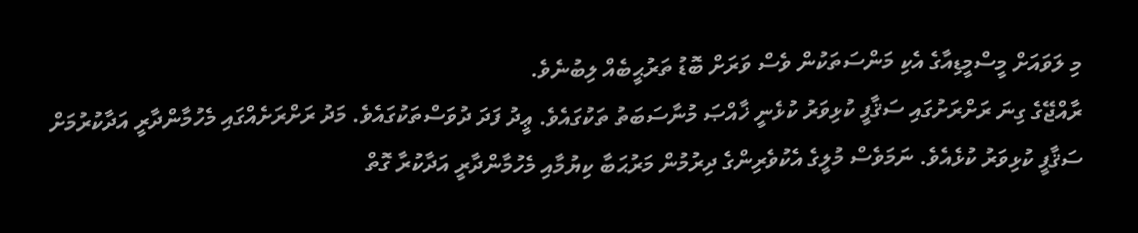މި ލަވައަށް މީސްމީޑިއާގެ އެކި މަންސަތަކުން ވެސް ވަރަށް ބޮޑު ތަރުޙީބެއް ލިބުނެވެ.
ރާއްޖޭގެ ގިނަ ރަށްރަށުގައި ސަޤާފީ ކުޅިވަރު ކުޅެނީ ޚާއްޞަ މުނާސަބަތު ތަކުގައެވެ. ޢީދު ފަދަ ދުވަސްތަކުގައެވެ. މަދު ރަށްރަށެއްގައި މެހުމާންދާރީ އަދާކުރުމަށް ސަޤާފީ ކުޅިވަރު ކުޅެއެވެ. ނަމަވެސް މުލީގެ އެކުވެރިންގެ ދިރުމުން މަރުޙަބާ ކިޔުމާއި މެހުމާންދާރީ އަދާކުރާ ގޮތް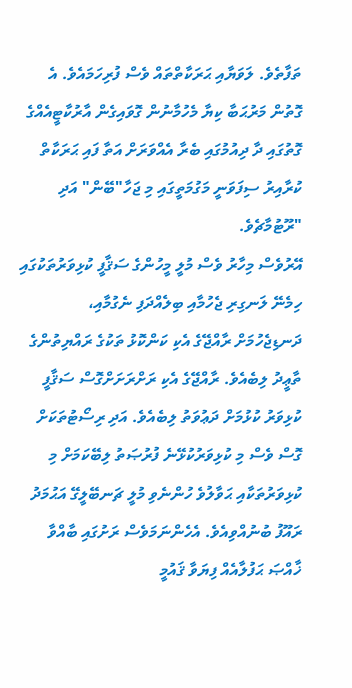ތަފާތެވެ. ލަވަޔާއި ޙަރަކާތްތައް ވެސް ފުރިހަމައެވެ. އެ ގޮތުން މަރުޙަބާ ކިޔާ މެހުމާނުން ގޮވައިގެން އާރުކާޓީއެއްގެ ގޮތުގައި ދާ ދިއުމުގައި ބެރާ އެއްވަރަށް އަތާ ފައި ޙަރަކާތް ކުރާއިރު ސިފަވަނީ މަގުމަތީގައި މި ޖަހާ"ބޭން" އަދި "ރޫޓުމާޗެވެ.
އޭރުވެސް މިހާރު ވެސް މުލީ މީހުންގެ ސަޤާފީ ކުޅިވަރުތަކުގައި ހިމެނޭ ލަނގިރި ޖެހުމާއި ބިލެއްދަފި ނެގުމާއި، ދަނޑިޖެހުމަށް ރާއްޖޭގެ އެކި ކަންކޮޅު ތަކުގެ ރައްޔިތުންގެ ތާޢީދު ލިބެއެވެ. ރާއްޖޭގެ އެކި ރަށްރަށަށްގޮސް ސަޤާފީ ކުޅިވަރު ކުޅުމަށް ދަޢުވަތު ލިބެއެވެ. އަދި ރިސޯޓުތަކަށް ގޮސް ވެސް މި ކުޅިވަރުކުޅޭނެ ފުރުޞަތު ލިބޭކަމަށް މި ކުޅިވަރުތަކާއި ޙަވާލުވެ ހުންނެވި މުލީ ޗަނބޭލީގޭ އަޙުމަދު ރައޫފު ބުނުއްވިއެވެ. އެހެންނަމަވެސް ރަށުގައި ބާއްވާ ޚާއްޞަ ޙަފުލާއެއް ފިޔަވާ ޤައުމީ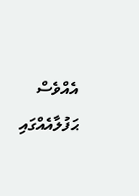އެއްވެސް ޙަފުލާއެއްގައި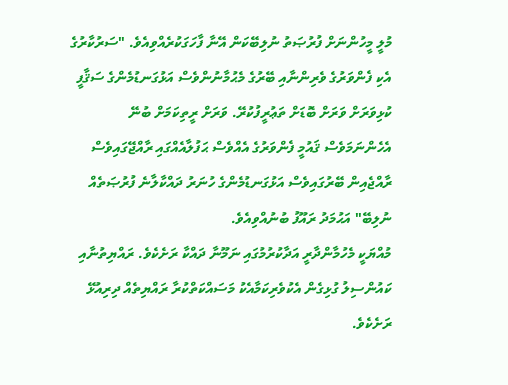މުލީ މީހުންނަށް ފުރުޞަތު ނުލިބޭކަން އޭނާ ފާހަގަކުރެއްވިއެވެ. "ސަރުކާރުގެ އެކި ފެންވަރުގެ ވެރިންނާއި ބޭރުގެ މެޙުމާނުންވެސް އަޅުގަނޑުމެންގެ ސަޤާފީ ކުޅިވަރަށް ވަރަށް ބޮޑަށް ތަޢުރީފުކުރޭ. ވަރަށް ރީތިކަމަށް ބުނޭ އެހެންނަމަވެސް ޤައުމީ ފެންވަރުގެ އެއްވެސް ޙަފުލާއެއްގައި ރާއްޖޭގައިވެސް ރާއްޖެއިން ބޭރުގައިވެސް އަޅުގަނޑުމެންގެ ހުނަރު ދައްކާލާނެ ފުރުޞަތެއް ނުލިބޭ" އަޙުމަދު ރައޫފު ބުނުއްވިއެވެ.
މުއްޔަކީ މެހުމާންދާރީ އަދާކުރުމުގައި ނަމޫނާ ދައްކާ ރަށެކެވެ. ރައްޔިތުނާއި ކައުންސިލު ގުޅިގެން އެކުވެރިކަމާއެކު މަސައްކަތްކުރާ ރައްޔިތެއް ދިރިއުޅޭ ރަށެކެވެ.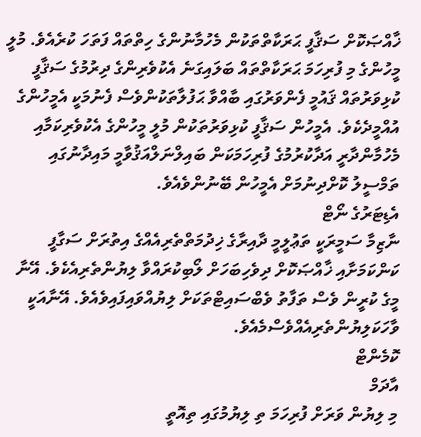ޚާއްޞަކޮށް ސަޤާފީ ޙަރަކާތްތަކުން މެހުމާނުންގެ ހިތްތައް ފަތަހަ ކުރެއެވެ. މުލީ މީހުންގެ މި ފުރިހަމަ ޙަރަކާތްތައް ބަލައިގަނެ އެކުވެރިންގެ ދިރުމުގެ ސަޤާފީ ކުޅިވަރުތައް ޤައުމީ ފެންވަރުގައި ބާއްވާ ޙަފުލާތަކުންވެސް ފެނުމަކީ އެމީހުންގެ އުއްމީދެކެވެ. އެމީހުން ސަޤާފީ ކުޅިވަރުތަކުން މުލީ މީހުންގެ އެކުވެރިކަމާއި މެހުމާންދާރީ އަދާކުރުމުގެ ފުރިހަމަކަން ބައިލްނަލްއަޤުވާމީ މައިދާނުގައި ތަމްސީލު ކޮށްދިނުމަށް އެމީހުން ބޭނުންވެއެވެ.
އެޑިޓަރުގެ ނޯޓް
ނާޒިމާ ސަމީރަކީ ތަޢުލީމީ ދާއިރާގެ ޚިދުމަތްތެރިއެއްގެ އިތުރަށް ސަގާފީ ކަންކަމަށާއި ޚާއްޞަކޮށް ދިވެހިބަހަށް ލޯބިކުރައްވާ ލިޔުންތެރިއެކެވެ. އޭނާ މީގެ ކުރީން ވެސް ތަފާތު ވެބްސައިޓްތަކަށް ލިޔުއްވައިފައިވެއެވެ. އޭނާއަކީ ވާހަކަލިޔުންތެރިއެއްވެސްމެއެވެ.
ކޮމެންޓް
އާދަމް
މި ލިޔުން ވަރަށް ފުރިހަމަ ތި ލިޔުމުގައި ތިއޮތީ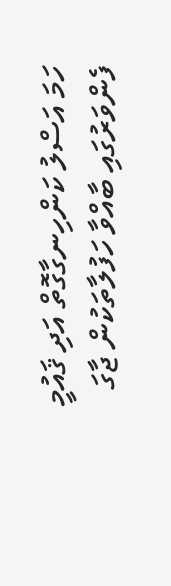ހަމަ އަސްލު ކަންހިނގާގޮތް އަދި ޤައުމީ ފެންވަރުގައި ބާއްވާ ހަފުލާތަކުން ޖާގަ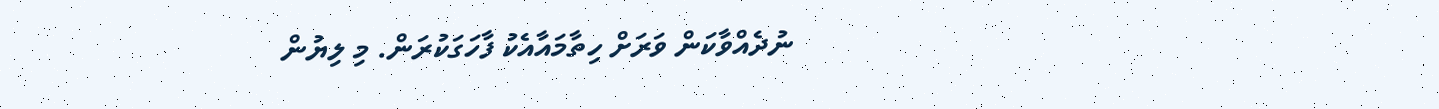ނުދެއްވާކަން ވަރަށް ހިތާމައާއެކު ފާހަގަކުރަން. މި ލިޔުން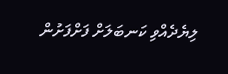ލިޔެދެއްވި ކަނބަލަށް ފަށްފަށުން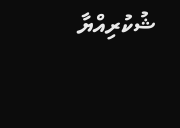ޝުކުރިއްޔާ